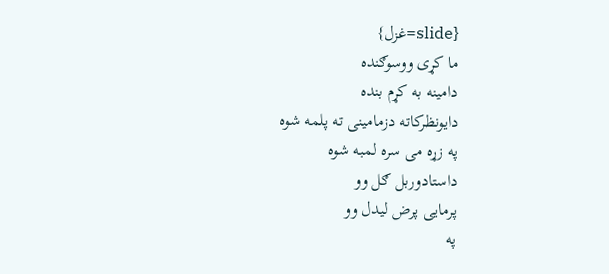{slide=غزل}
ما کړی ووسوګنده
دامینه به کړم بنده
دایونظرکاته دزمامینی ته پلمه شوه
په ز‌ړه می سره لمبه شوه
داستادوربل ګل وو
پرمایی پرض لیدل وو
په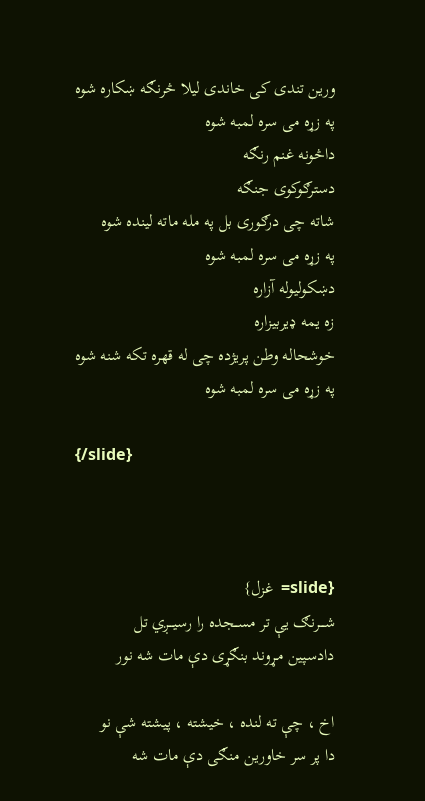ورین تندی کی خاندی لیلا څرنګه ښکاره شوه
په ز‌ړه می سره لمبه شوه
داڅونه غنم رنګه
دسترګوکوی جنګه
شاته چی درګوری بل په مله ماته لینده شوه
په ز‌ړه می سره لمبه شوه
دښکولیوله آزاره
زه یمه ډیربیزاره
خوشحاله وطن پریژده چی له قهره تکه شنه شوه
په ز‌ړه می سره لمبه شوه

{/slide}



{slide=  غزل}
شــــرنګ يې تر مســجده را رسيـــږي تل
دادسپين مـړوند بنګړی دې مات شه نور

اخ ، چې ته لنده ، خيشته ، پيشته شې نو
دا پر سر خاورين منګی دې مات شه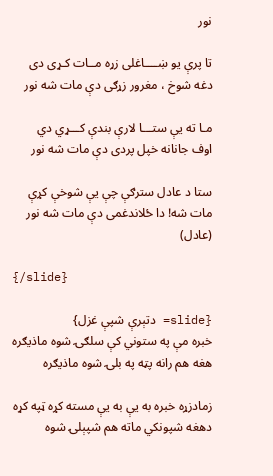نور

تا پرې يو ښــــاغلی زړه مــات کـړی دی
دغه شوخ ، مغرور زړګی دې مات شه نور

مـا ته يې ستـــا لارې بندې کـــړي دي
اوف جانانه خپل پردی دې مات شه نور

ستا د عادل سترګې چې يې شوخې کړې
مات شه! دا ځلاندغمی دې مات شه نور
(عادل)

{/slide}

{slide= دتېرې شپې غزل}
خبره مې په ستوني کې سلګۍ شوه ما‌ذيګره
هغه هم رانه پټه په بلۍ شوه ماذيګره

زمادزړه خبره به يې به يې مسته کړه ټپه کړه
دهغه شپونکي ماته هم شپېلۍ شوه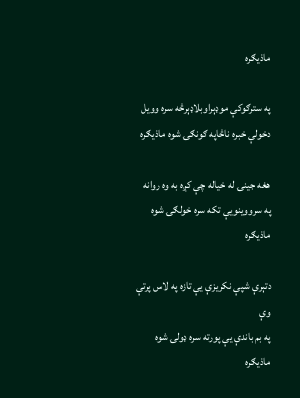ماذيګره

په سترګوکې موډېراوبلاډېرڅه سره وويل
دخولې خبره ناڅاپه ګونګۍ شوه ماذيګره

هغه جينۍ له خياله چې کږه به وه روانه
په سرووينويې تکه سره خولګۍ شوه ماذيګره

دتېرې شپې نکريزې يې تازه په لاس پرتې وې
په بم باندې يې پورته سره ډولۍ شوه ماذيګره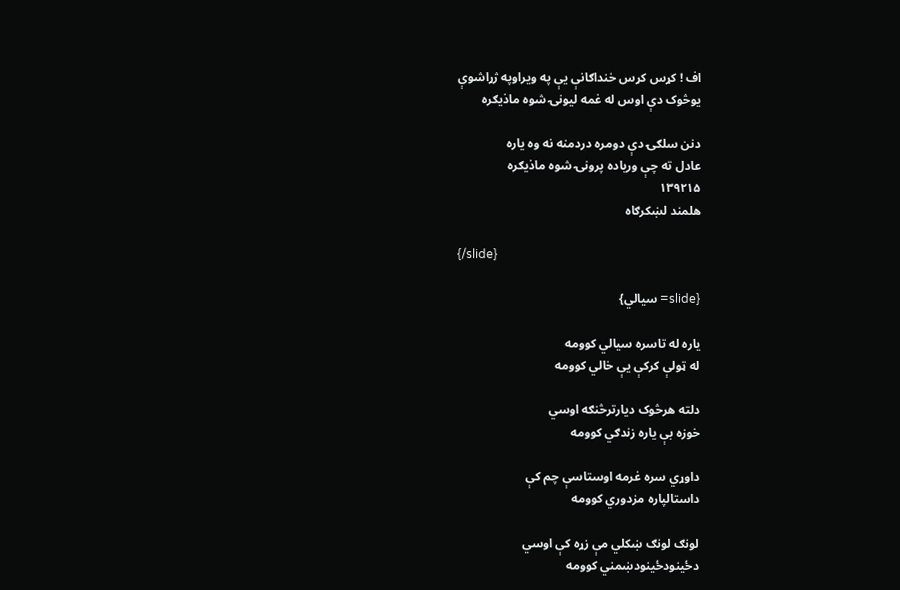اف ! کړس کړس خنداګانې يې په ويراوپه ژړاشوې
يوڅوک دې اوس له غمه ليونۍ شوه ماذيګره

دنن سلګۍ دې دومره دردمنه نه وه ياره
عادل ته چې ورياده پرونۍ شوه ماذيګره
۱۳۹۲۱۵
هلمند لښکرګاه

{/slide}

{slide= سيالي}

ياره له تاسره سيالي کوومه
له ټولې کرکې يې خالي کوومه

دلته هرڅوک ديارترڅنګه اوسي
خوزه بې ياره زندګي کوومه

داوړي سره غرمه اوستاسې چم کې
داستالپاره مزدوري کوومه

لونګ لونګ ښکلي مې زړه کې اوسي
دځينودځينودښمني کوومه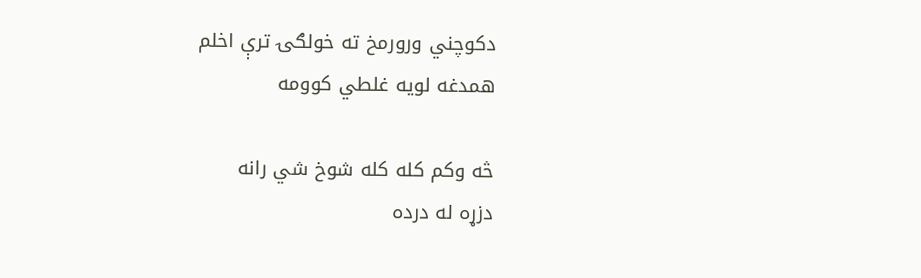دکوچني ورورمخ ته خولګۍ ترې اخلم
همدغه لويه غلطي کوومه

څه وکم کله کله شوخ شي رانه
دزړه له درده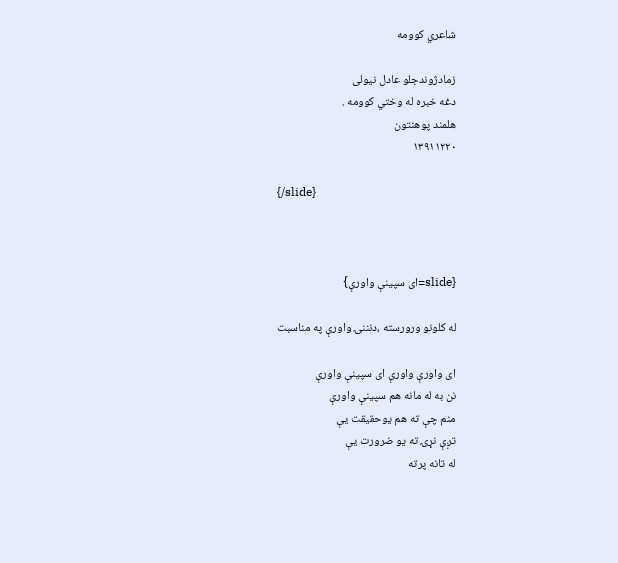شاعري کوومه

زمادژوندجلو عادل نيولی
دغه خبره له وختي کوومه .
هلمند پوهنتون
۱۳۹۱۱۲۲۰

{/slide}



{slide=اى سپينې واورې}

له کلونو ورورسته ،دنننۍ واورې په مناسبت

اى واورې واورې اى سپينې واورې
نن به له مانه هم سپينې واورې
منم چې ته هم يوحقيقت يې
تږې نړۍ ته يو ضرورت يې
له تانه پرته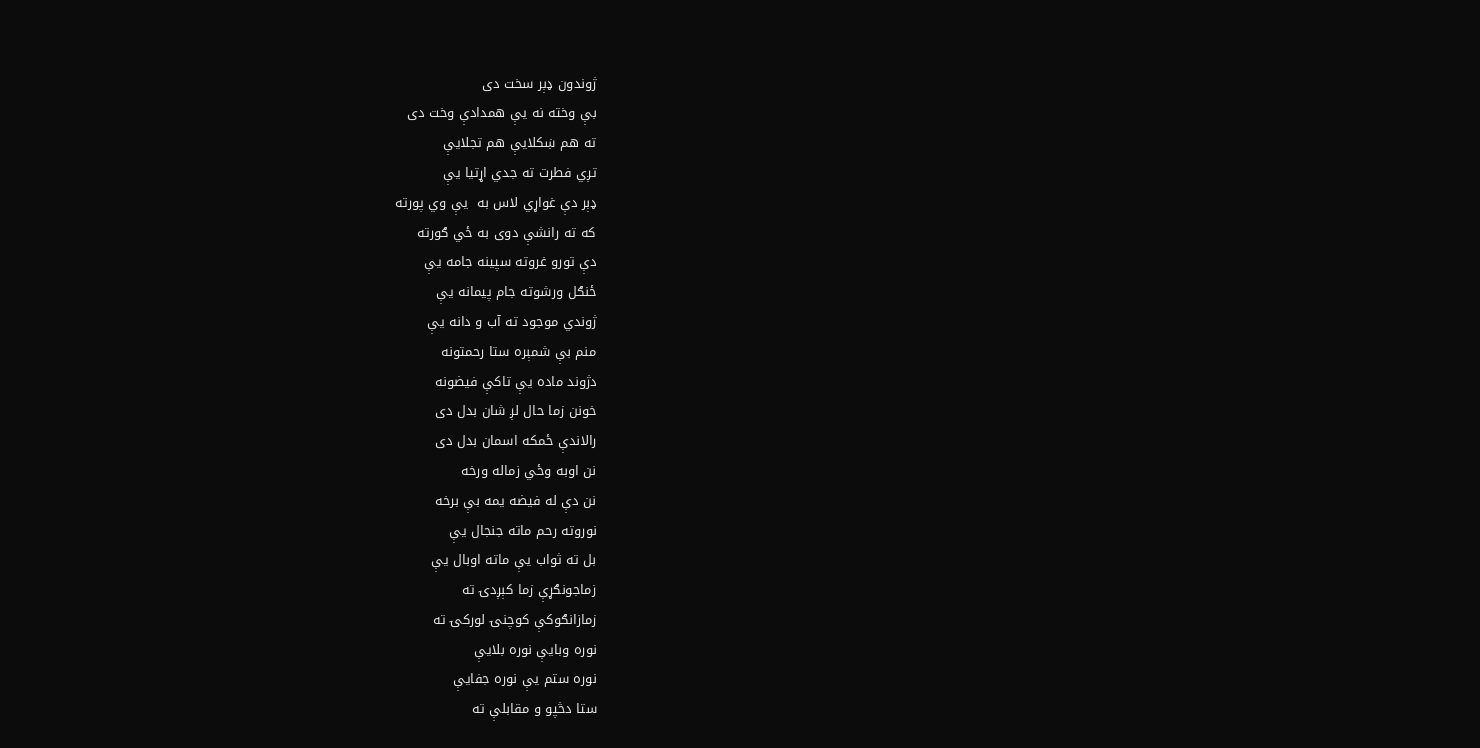ژوندون ډېر سخت دى
بې وخته نه يې همدادې وخت دى
ته هم ښکلايې هم تجلايې
تږي فطرت ته جدي اړتيا يې
ډېر دې غواړي لاس به  يې وي پورته
که ته رانشې دوى به ځي ګورته
دې تورو غروته سپينه جامه يې
ځنګل ورشوته جام پيمانه يې
ژوندي موجود ته آب و دانه يې
منم بې شمېره ستا رحمتونه
دژوند ماده يې تاکې فيضونه
خونن زما حال لږ شان بدل دى
رالاندې ځمکه اسمان بدل دى
نن اوبه وځي زماله ورخه
نن دې له فيضه يمه بې برخه
نوروته رحم ماته جنجال يې
بل ته ثواب يې ماته اوبال يې
زماجونګړې زما کېږدۍ ته
زمازانګوکې کوچنۍ لورکۍ ته
نوره وبايې نوره بلايې
نوره ستم يې نوره جفايې
ستا دڅپو و مقابلې ته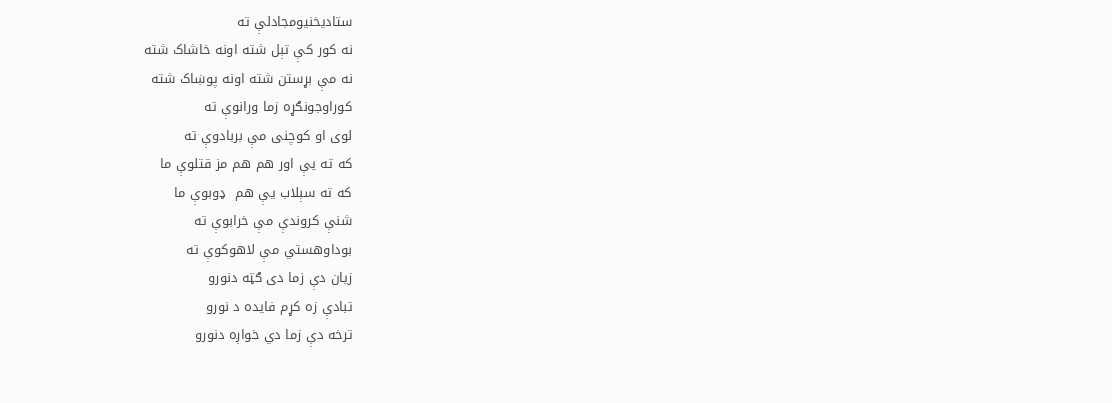ستاديخنيومجادلې ته
نه کور کې تېل شته اونه خاشاک شته
نه مې بړستن شته اونه پوښاک شته
کوراوجونګړه زما ورانوې ته
لوى او کوچنى مې بربادوې ته
که ته يې اور هم هم مز قتلوې ما
که ته سېلاب يې هم  ډوبوې ما
شنې کروندې مې خرابوې ته
بوداوهستي مې لاهوکوې ته
زيان دې زما دى ګټه دنورو
تبادې زه کړم فايده د نورو
ترخه دې زما دي خواږه دنورو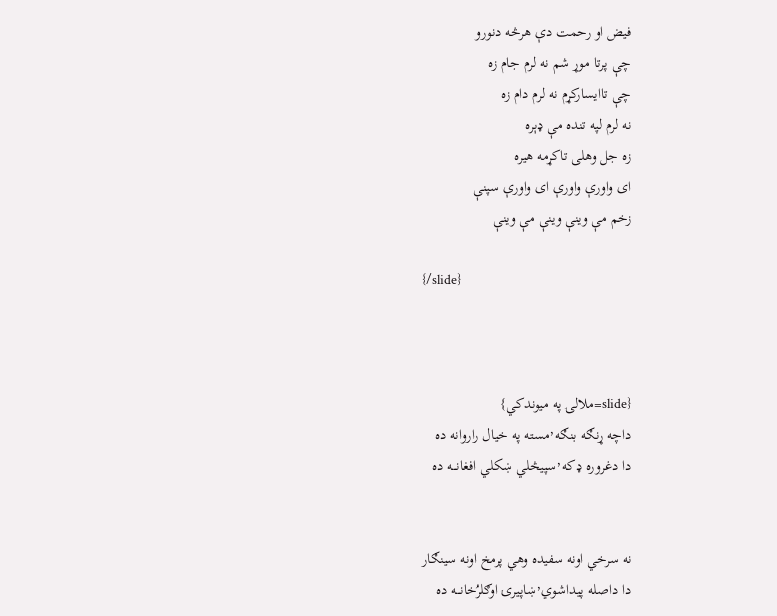فيض او رحمت دې هرڅه دنورو
چې پرتا موړ شم نه لرم جام زه
چې تاايسارکړم نه لرم دام زه
نه لرم لپه تنده مې ډېره
زه جل وهلى تاکړمه هيره
اى واورې واورې اى واورې سپنې
زخم مې وينې وينې مې وينې

{/slide}



{slide=ملالۍ په میوندکي}
داچه ړنګه بنګه٬مسته په خیال راروانه ده
دا دغروره ډکه٬سپیڅلي ښکلي افغانـــه ده


نه سرخي اونه سفیده وهي پرمخ اونه سینګار
دا داصله پیداشوي٬ښاپیرۍ اوګلرُخانـــه ده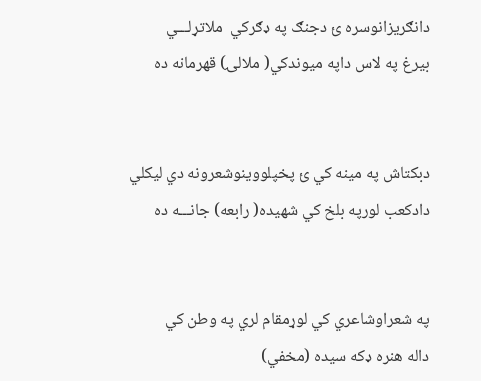دانګریزانوسره ئ دجنګ په ډګرکي  ملاتړلـــي
بیرغ په لاس داپه میوندکي( ملالۍ) قهرمانه ده


دبکتاش په مینه کي ئ پخپلووینوشعرونه دي لیکلي
دادکعب لورپه بلخ کي شهیده( رابعه) جانـــه ده


په شعراوشاعري کي لوړمقام لري په وطن کي
داله هنره ډکه سیده (مخفي)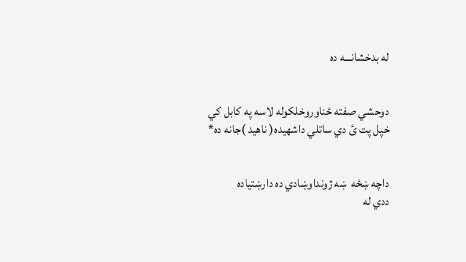له بدخشانـــه ده


دوحشي صفته ځناوروخلکوله لاسه په کابل کي
خپل پت ئ دي ساتلي داشهیده( ناهید )جانه ده*


داچه ښځه  ښه ژونداوښادي ده دارښتیاده
ددي له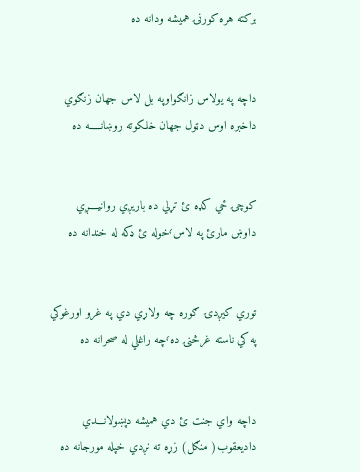برکته هره کورنۍ همیشه ودانه ده


داچه په یولاس زانګواوپه بل لاس جهان زنګوي
داخبره اوس دټول جهان خلکوته روښانـــــه ده


کوچۍ ځي کډه ئ تړلي ده باریږي روانیــــږي
داوښ مارئ په لاس٬خوله ئ ډکه له خندانه ده


توري کیږدۍ ګوره چه ولاړي دي په غرو اورغوکي
په کي ناسته غرڅنۍ ده٬چه راغلي له صحرانه ده


داچه واي جنت ئ دي همیشه دپښولانـــدي
دادیعقوب( منګل) زړه ته نږدي خپله مورجانه ده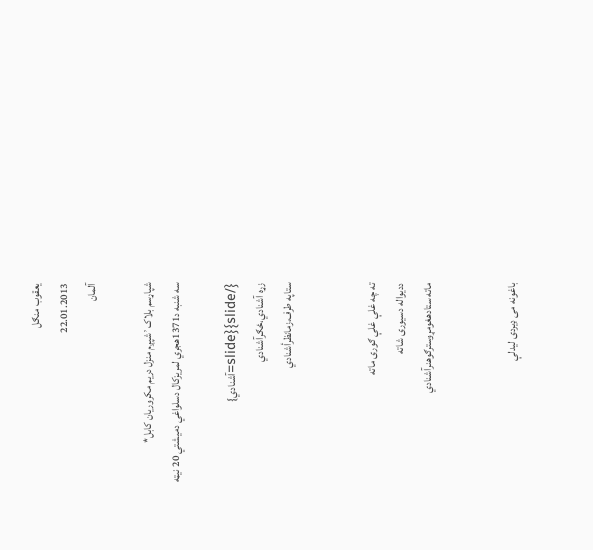یعقوب منګل
22.01.2013
آلمان

شپاړسم بلاک ٬شپږم منزل دریم مکروریان کابل*
سه شنبه د1371هجري لمریزکال دسلواغي دمیشتي 20 نیټه

{/slide}{slide=آشنادي}
زړه آشنادي،ځګرآشنادي
ستاپه طرف،زمانظرأشنادي


ته چه غلې غلې ګوری ماته
ددیواله دسیوری شاته
ماته ستادهغومړوسترګوهنرآشنادي


باغونه می ډیردی لیدلې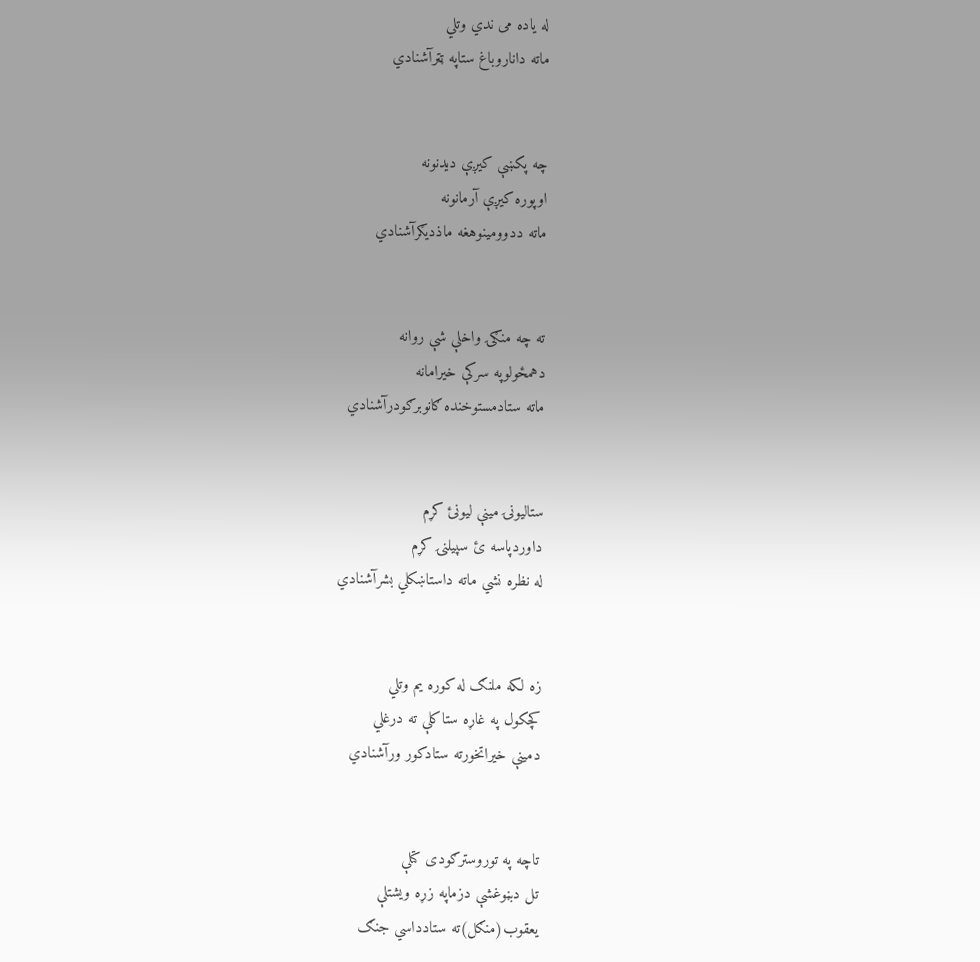له یاده می ندي وتلي
ماته داناروباغ ستاپه ټټرآشنادي


چه پکښې کیږې دیدنونه
اوپوره کیږې آرمانونه
ماته ددوومینوهغه ماذدیګرآشنادي


ته چه منګۍ واخلې شې روانه
دهمځولوپه سرکې خیرامانه
ماته ستادمستوخنده ګانوبرګودرآشنادي


ستالیونۍ مینې لیونئ کړم
داوردپاسه ئ سپیلنۍ کړم
له نظره نشي ماته داستاښکلي بشرآشنادي


زه لکه ملنګ له کوره یم وتلي
کچکول په غاړه ستاکلې ته درغلي
دمینې خیراتخورته ستادکور ورآشنادي


تاچه په توروسترګودی کتلې
تل دبڼوغشې دزماپه زړه ویشتلې
یعقوب(منګل)ته ستادداسي جنګ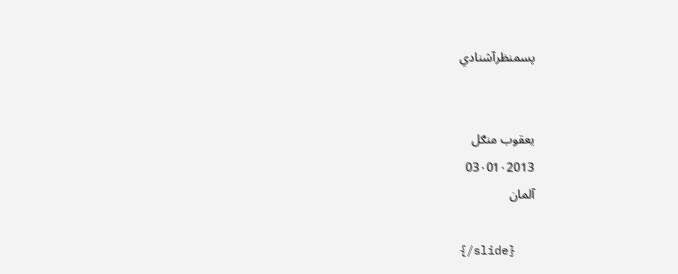پسمنظرآشنادي


یعقوب منګل
03۰01۰2013
آلمان

{/slide}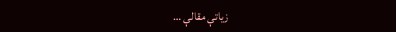زیاتې مقالې …